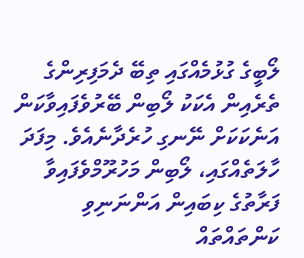ލޯބީގެ ގުޅުމެއްގައި ތިބޭ ދެމަފިރިންގެ ތެރެއިން އެކަކު ލޯބިން ބޭރުވެފައިވާކަން އަނެކަކަށް ނޭނގި ހުރެދާނެއެވެ. މިފަދަ ހާލަތެއްގައި، ލޯބިން މަހުރޫމްވެފައިވާ ފަރާތުގެ ކިބައިން އަންނަނިވި ކަންތައްތައް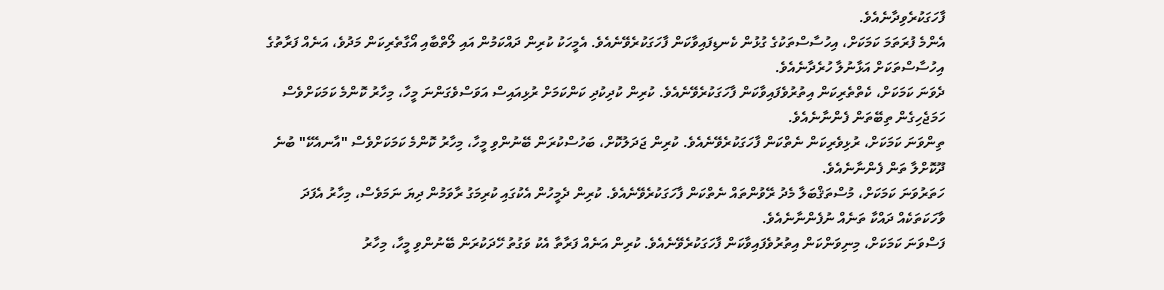ފާހަގަކުރެވިދާނެއެވެ.
އެންމެ ފުރަތަމަ ކަމަކަށް، އިހުސާސްތަކުގެ ގުޅުން ކެނޑިފައިވާކަން ފާހަގަކުރެވޭނެއެވެ. އެމީހަކު ކުރިން ދައްކަމުން އައި ލޯތްބާއި އޯގާތެރިކަން މަދުވެ، އަނެއް ފަރާތުގެ އިހުސާސްތަކަށް އަޅާނުލާ ހުރެދާނެއެވެ.
ދެވަނަ ކަމަކަށް، ކެތްތެރިކަން އިތުރުވެފައިވާކަން ފާހަގަކުރެވޭނެއެވެ. ކުރިން ކުދިކުދި ކަންކަމަށް ރުޅިއައިސް އަވަސްވެގަންނަ މީހާ، މިހާރު ކޮންމެ ކަމަކަށްވެސް ހަމަޖެހިގެން ތިބޭތަން ފެންނާނެއެވެ.
ތިންވަނަ ކަމަކަށް، ރުޅިވެރިކަން ނެތްކަން ފާހަގަކުރެވޭނެއެވެ. ކުރިން ޖަދަލުކޮށް، ބަހުސްކުރަން ބޭނުންވި މީހާ، މިހާރު ކޮންމެ ކަމަކަށްވެސް "އާނއެކޭ" ބުނެ ދޫކޮށްލާ ތަން ފެންނާނެއެވެ.
ހަތަރުވަނަ ކަމަކަށް، މުސްތަޤްބަލާ މެދު ރޭވުންތައް ނެތްކަން ފާހަގަކުރެވޭނެއެވެ. ކުރިން ދެމީހުން އެކުގައި ކުރިމަގު ރާވަމުން ދިޔަ ނަމަވެސް، މިހާރު އެފަދަ ވާހަކަތަކެއް ދައްކާ ތަނެއް ނުފެންނާނެއެވެ.
ފަސްވަނަ ކަމަކަށް، މިނިވަންކަން އިތުރުވެފައިވާކަން ފާހަގަކުރެވޭނެއެވެ. ކުރިން އަނެއް ފަރާތާ އެކު ވަގުތު ހޭދަކުރަން ބޭނުންވި މީހާ، މިހާރު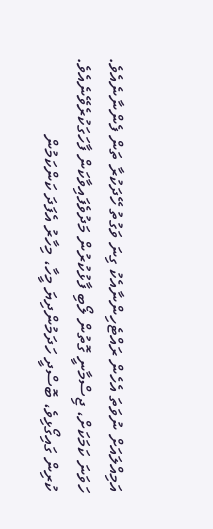އަމިއްލައަށް ނުވަތަ އެހެން ރައްޓެހިންނާއެކު ގިނަ ވަގުތު ހޭދަކުރާ ތަން ފެންނާނެއެވެ.
ހަވަނަ ކަމަކަށް، ޖިސްމާނީ ގޮތުން ލޯބި ފާޅުކުރުން މަދުވެފައިވާކަން ފާހަގަކުރެވޭނެއެވެ. ކުރިން ގައިގޯޅިވެ، ބޮސްދީ ހަދަމުންދިޔަ މީހާ، މިހާރު އެފަދަ ކަންކަމުން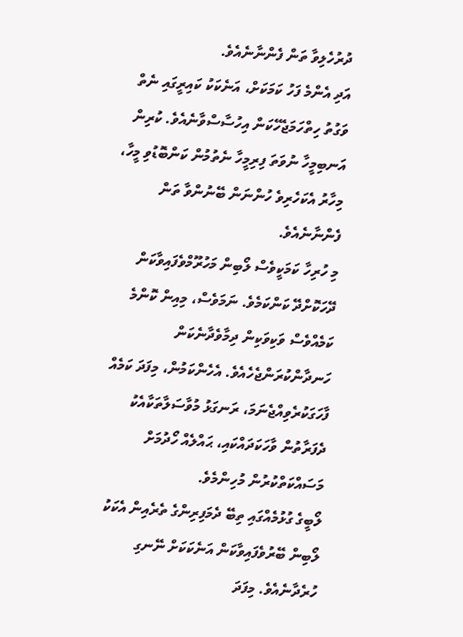ދުރުހެލިވާ ތަން ފެންނާނެއެވެ.
އަދި އެންމެ ފަހު ކަމަކަށް، އަނެކަކު ކައިރީގައި ނެތް ވަގުތު ހިތްހަމަޖެހޭކަން އިހުސާސްވާނެއެވެ. ކުރިން އަނބިމީހާ ނުވަތަ ފިރިމީހާ ނެތުމުން ކަންބޮޑުވި މީހާ، މިހާރު އެކަހެރިވެ ހުންނަން ބޭނުންވާ ތަން ފެންނާނެއެވެ.
މި ހުރިހާ ކަމަކީވެސް ލޯބިން މަހުރޫމްވެފައިވާކަން ދޭހަކޮށްދޭ ކަންކަމެވެ. ނަމަވެސް، މިއިން ކޮންމެ ކަމެއްވެސް ވަކިވަކިން ދިމާވެދާނެކަން ހަނދާންކުރަންޖެހެއެވެ. އެހެންކަމުން، މިފަދަ ކަމެއް ފާހަގަކުރެވިއްޖެނަމަ، ރަނގަޅު މުވާސަލާތަކާއެކު ދެފަރާތުން ވާހަކަދައްކައި، ޙައްލެއް ހޯދުމަށް މަސައްކަތްކުރުން މުހިންމެވެ.
ލޯބީގެ ގުޅުމެއްގައި ތިބޭ ދެމަފިރިންގެ ތެރެއިން އެކަކު ލޯބިން ބޭރުވެފައިވާކަން އަނެކަކަށް ނޭނގި ހުރެދާނެއެވެ. މިފަދަ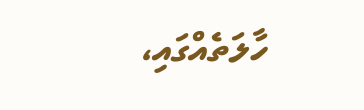ހާލަތެއްގައި،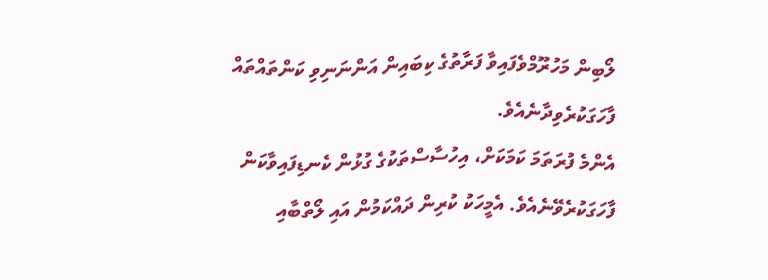ލޯބިން މަހުރޫމްވެފައިވާ ފަރާތުގެ ކިބައިން އަންނަނިވި ކަންތައްތައް ފާހަގަކުރެވިދާނެއެވެ.
އެންމެ ފުރަތަމަ ކަމަކަށް، އިހުސާސްތަކުގެ ގުޅުން ކެނޑިފައިވާކަން ފާހަގަކުރެވޭނެއެވެ. އެމީހަކު ކުރިން ދައްކަމުން އައި ލޯތްބާއި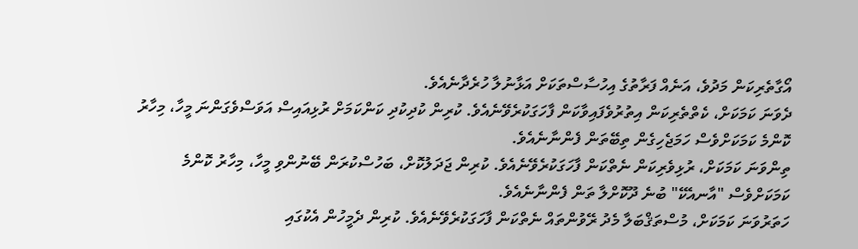އޯގާތެރިކަން މަދުވެ، އަނެއް ފަރާތުގެ އިހުސާސްތަކަށް އަޅާނުލާ ހުރެދާނެއެވެ.
ދެވަނަ ކަމަކަށް، ކެތްތެރިކަން އިތުރުވެފައިވާކަން ފާހަގަކުރެވޭނެއެވެ. ކުރިން ކުދިކުދި ކަންކަމަށް ރުޅިއައިސް އަވަސްވެގަންނަ މީހާ، މިހާރު ކޮންމެ ކަމަކަށްވެސް ހަމަޖެހިގެން ތިބޭތަން ފެންނާނެއެވެ.
ތިންވަނަ ކަމަކަށް، ރުޅިވެރިކަން ނެތްކަން ފާހަގަކުރެވޭނެއެވެ. ކުރިން ޖަދަލުކޮށް، ބަހުސްކުރަން ބޭނުންވި މީހާ، މިހާރު ކޮންމެ ކަމަކަށްވެސް "އާނއެކޭ" ބުނެ ދޫކޮށްލާ ތަން ފެންނާނެއެވެ.
ހަތަރުވަނަ ކަމަކަށް، މުސްތަޤްބަލާ މެދު ރޭވުންތައް ނެތްކަން ފާހަގަކުރެވޭނެއެވެ. ކުރިން ދެމީހުން އެކުގައި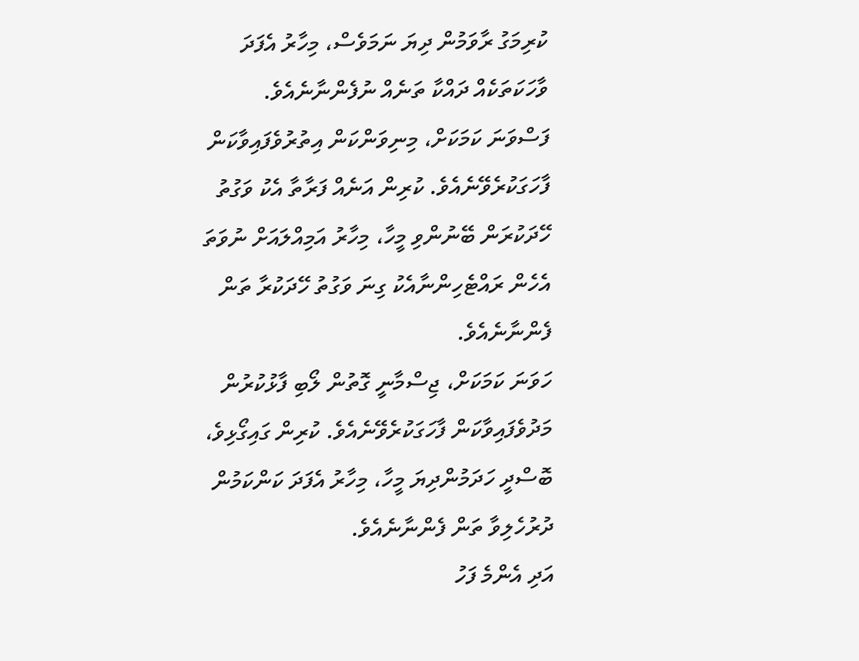ކުރިމަގު ރާވަމުން ދިޔަ ނަމަވެސް، މިހާރު އެފަދަ ވާހަކަތަކެއް ދައްކާ ތަނެއް ނުފެންނާނެއެވެ.
ފަސްވަނަ ކަމަކަށް، މިނިވަންކަން އިތުރުވެފައިވާކަން ފާހަގަކުރެވޭނެއެވެ. ކުރިން އަނެއް ފަރާތާ އެކު ވަގުތު ހޭދަކުރަން ބޭނުންވި މީހާ، މިހާރު އަމިއްލައަށް ނުވަތަ އެހެން ރައްޓެހިންނާއެކު ގިނަ ވަގުތު ހޭދަކުރާ ތަން ފެންނާނެއެވެ.
ހަވަނަ ކަމަކަށް، ޖިސްމާނީ ގޮތުން ލޯބި ފާޅުކުރުން މަދުވެފައިވާކަން ފާހަގަކުރެވޭނެއެވެ. ކުރިން ގައިގޯޅިވެ، ބޮސްދީ ހަދަމުންދިޔަ މީހާ، މިހާރު އެފަދަ ކަންކަމުން ދުރުހެލިވާ ތަން ފެންނާނެއެވެ.
އަދި އެންމެ ފަހު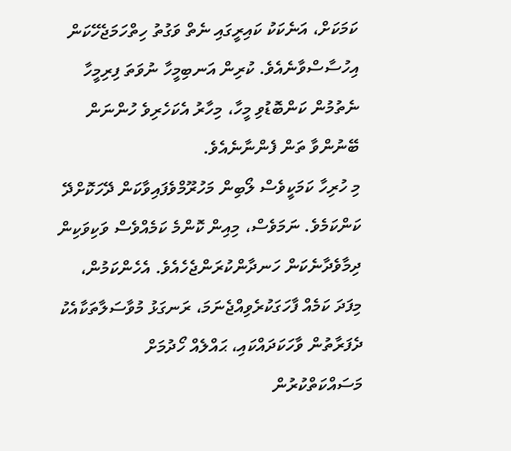ކަމަކަށް، އަނެކަކު ކައިރީގައި ނެތް ވަގުތު ހިތްހަމަޖެހޭކަން އިހުސާސްވާނެއެވެ. ކުރިން އަނބިމީހާ ނުވަތަ ފިރިމީހާ ނެތުމުން ކަންބޮޑުވި މީހާ، މިހާރު އެކަހެރިވެ ހުންނަން ބޭނުންވާ ތަން ފެންނާނެއެވެ.
މި ހުރިހާ ކަމަކީވެސް ލޯބިން މަހުރޫމްވެފައިވާކަން ދޭހަކޮށްދޭ ކަންކަމެވެ. ނަމަވެސް، މިއިން ކޮންމެ ކަމެއްވެސް ވަކިވަކިން ދިމާވެދާނެކަން ހަނދާންކުރަންޖެހެއެވެ. އެހެންކަމުން، މިފަދަ ކަމެއް ފާހަގަކުރެވިއްޖެނަމަ، ރަނގަޅު މުވާސަލާތަކާއެކު ދެފަރާތުން ވާހަކަދައްކައި، ޙައްލެއް ހޯދުމަށް މަސައްކަތްކުރުން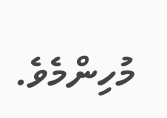މުހިންމެވެ.